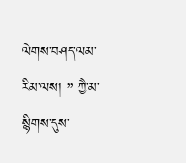ལེགས་བཤད་ལམ་རིམ་ལས། ” ཀྱཻ་མ་སྙིགས་དུས་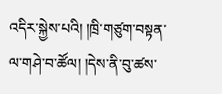འདིར་སྐྱེས་པའི། །ཁྲི་གཙུག་བསྟན་ལ་གཤེ་བ་ཚོལ། །དེས་ནི་བུ་ཚས་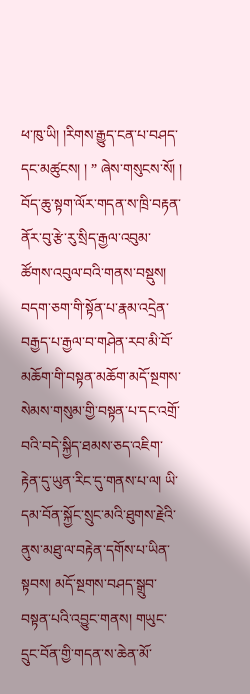ཕ་ཁུ་ཡི། །རིགས་རྒྱུད་ངན་པ་བཤད་དང་མཚུངས། ། ” ཞེས་གསུངས་སོ། །
བོད་ཆུ་སྟག་ལོར་གདན་ས་ཁྲི་བརྟན་ནོར་བུ་རྩེ་རུ་སྲིད་རྒྱལ་འབུམ་ཚོགས་འབུལ་བའི་གནས་བསྡུས།
བདག་ཅག་གི་སྟོན་པ་རྣམ་འདྲེན་བརྒྱད་པ་རྒྱལ་བ་གཤེན་རབ་མི་བོ་མཆོག་གི་བསྟན་མཆོག་མདོ་སྔགས་སེམས་གསུམ་གྱི་བསྟན་པ་དང་འགྲོ་བའི་བདེ་སྐྱིད་ཐམས་ཅད་འཇིག་རྟེན་དུ་ཡུན་རིང་དུ་གནས་པ་ལ། ཡི་དམ་བོན་སྐྱོང་སྲུང་མའི་ཐུགས་རྗེའི་ནུས་མཐུ་ལ་བརྟེན་དགོས་པ་ཡིན་སྟབས། མདོ་སྔགས་བཤད་སྒྲུབ་བསྟན་པའི་འབྱུང་གནས། གཡུང་དྲུང་བོན་གྱི་གདན་ས་ཆེན་མོ་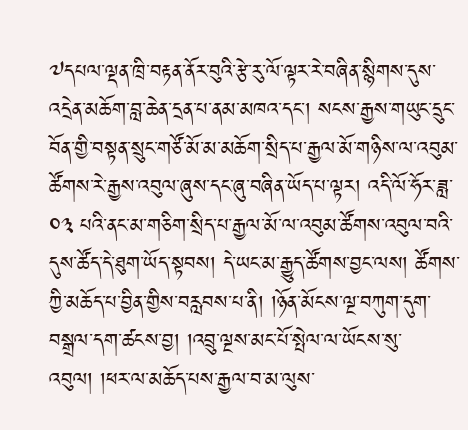༧དཔལ་ལྡན་ཁྲི་བརྟན་ནོར་བུའི་རྩེ་རུ་ལོ་ལྟར་རེ་བཞིན་སྙིགས་དུས་འདྲེན་མཆོག་བླ་ཆེན་དྲན་པ་ནམ་མཁའ་དང་། སངས་རྒྱས་གཡུང་དྲུང་བོན་གྱི་བསྟན་སྲུང་གཙོ་མོ་མ་མཆོག་སྲིད་པ་རྒྱལ་མོ་གཉིས་ལ་འབུམ་ཚོགས་རེ་རྒྱས་འབུལ་ཞུས་དང་ཞུ་བཞིན་ཡོད་པ་ལྟར། འདི་ལོ་ཧོར་ཟླ་ ༠༣ པའི་ནང་མ་གཅིག་སྲིད་པ་རྒྱལ་མོ་ལ་འབུམ་ཚོགས་འབུལ་བའི་དུས་ཚོད་དེ་ཐུག་ཡོད་སྟབས། དེ་ཡང་མ་རྒྱུད་ཚོགས་བྱང་ལས། ཚོགས་ཀྱི་མཆོད་པ་བྱིན་གྱིས་བརླབས་པ་ནི། །ཉོན་མོངས་ལྔ་བཀུག་དུག་བསྒྲལ་དག་ཚངས་བྱ། །འབྲུ་ལྔས་མང་པོ་སྤེལ་ལ་ཡོངས་སུ་འབུལ། །ཕར་ལ་མཆོད་པས་རྒྱལ་བ་མ་ལུས་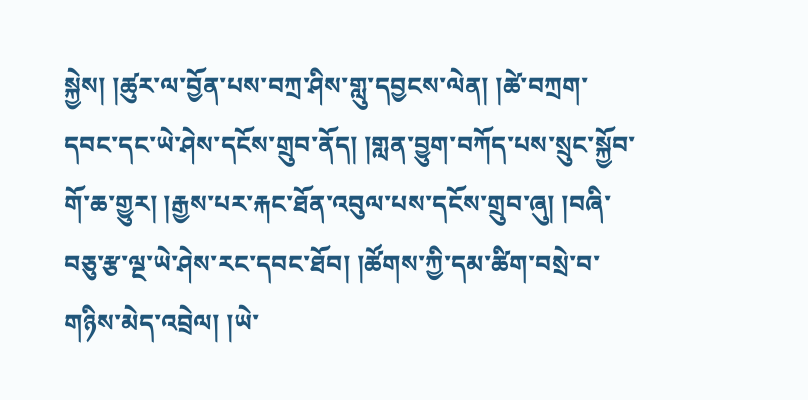སྐྱེས། །ཚུར་ལ་བྱོན་པས་བཀྲ་ཤིས་གླུ་དབྱངས་ལེན། །ཚེ་བཀྲག་དབང་དང་ཡེ་ཤེས་དངོས་གྲུབ་ནོད། །གླན་བྱུག་བཀོད་པས་སྲུང་སྐྱོབ་གོ་ཆ་གྱུར། །རྒྱས་པར་རྐང་ཐོན་འབུལ་པས་དངོས་གྲུབ་ཞུ། །བཞི་བཅུ་རྩ་ལྔ་ཡེ་ཤེས་རང་དབང་ཐོབ། །ཚོགས་ཀྱི་དམ་ཚིག་བསྲེ་བ་གཉིས་མེད་འབྲེལ། །ཡེ་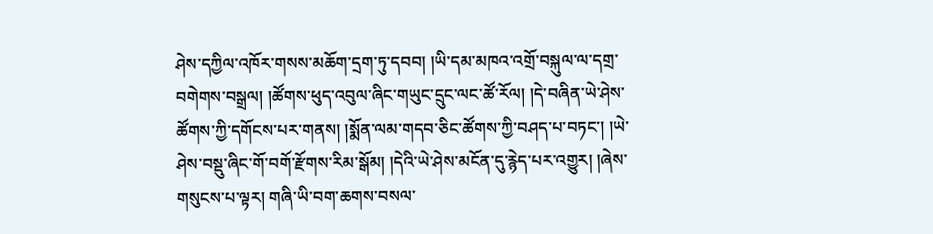ཤེས་དཀྱིལ་འཁོར་གསས་མཆོག་དྲག་ཏུ་དབབ། །ཡི་དམ་མཁའ་འགྲོ་བསྐུལ་ལ་དགྲ་བགེགས་བསྒྲལ། །ཚོགས་ཕུད་འབུལ་ཞིང་གཡུང་དྲུང་ལང་ཚོ་རོལ། །དེ་བཞིན་ཡེ་ཤེས་ཚོགས་ཀྱི་དགོངས་པར་གནས། །སྨོན་ལམ་གདབ་ཅིང་ཚོགས་ཀྱི་བཤད་པ་བཏང་། །ཡེ་ཤེས་བསྡུ་ཞིང་གོ་བགོ་རྫོགས་རིམ་སྒོམ། །དེའི་ཡེ་ཤེས་མངོན་དུ་རྙེད་པར་འགྱུར། །ཞེས་གསུངས་པ་ལྟར། གཞི་ཡི་བག་ཆགས་བསལ་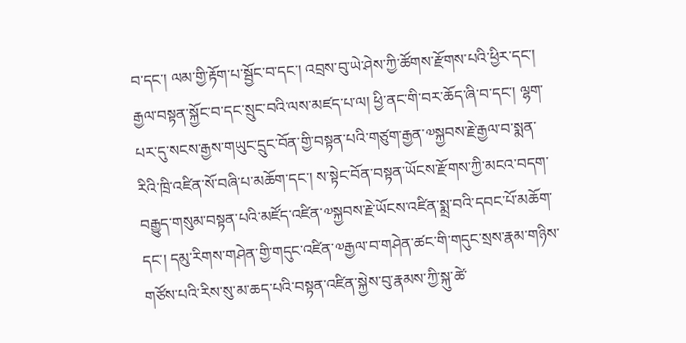བ་དང་། ལམ་གྱི་རྟོག་པ་སྦྱོང་བ་དང་། འབྲས་བུ་ཡེ་ཤེས་ཀྱི་ཚོགས་རྫོགས་པའི་ཕྱིར་དང་། རྒྱལ་བསྟན་སྐྱོང་བ་དང་སྲུང་བའི་ལས་མཛད་པ་ལ། ཕྱི་ནང་གི་བར་ཆོད་ཞི་བ་དང་། ལྷག་པར་དུ་སངས་རྒྱས་གཡུང་དྲུང་བོན་གྱི་བསྟན་པའི་གཙུག་རྒྱན་༧སྐྱབས་རྗེ་རྒྱལ་བ་སྨན་རིའི་ཁྲི་འཛིན་སོ་བཞི་པ་མཆོག་དང་། ས་སྟེང་བོན་བསྟན་ཡོངས་རྫོགས་ཀྱི་མངའ་བདག་བརྒྱུད་གསུམ་བསྟན་པའི་མཛོད་འཛིན་༧སྐྱབས་རྗེ་ཡོངས་འཛིན་སྨྲ་བའི་དབང་པོ་མཆོག་དང་། དམུ་རིགས་གཤེན་གྱི་གདུང་འཛིན་༧རྒྱལ་བ་གཤེན་ཚང་གི་གདུང་སྲས་རྣམ་གཉིས་གཙོས་པའི་རིས་སུ་མ་ཆད་པའི་བསྟན་འཛིན་སྐྱེས་བུ་རྣམས་ཀྱི་སྐུ་ཚེ་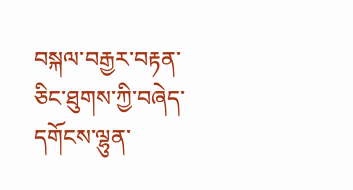བསྐལ་བརྒྱར་བརྟན་ཅིང་ཐུགས་ཀྱི་བཞེད་དགོངས་ལྷུན་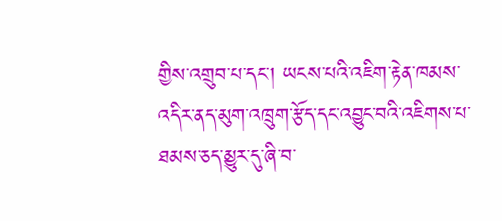གྱིས་འགྲུབ་པ་དང་། ཡངས་པའི་འཇིག་རྟེན་ཁམས་འདིར་ནད་མུག་འཁྲུག་རྩོད་དང་འབྱུང་བའི་འཇིགས་པ་ཐམས་ཅད་མྱུར་དུ་ཞི་བ་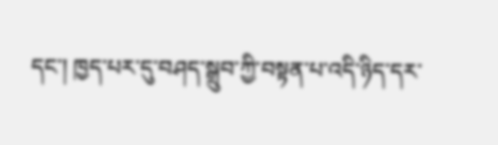དང་། ཁྱད་པར་དུ་བཤད་སྒྲུབ་ཀྱི་བསྟན་པ་འདི་ཉིད་དར་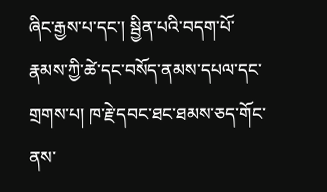ཞིང་རྒྱས་པ་དང་། སྦྱིན་པའི་བདག་པོ་རྣམས་ཀྱི་ཚེ་དང་བསོད་ནམས་དཔལ་དང་གྲགས་པ། ཁ་རྗེ་དབང་ཐང་ཐམས་ཅད་གོང་ནས་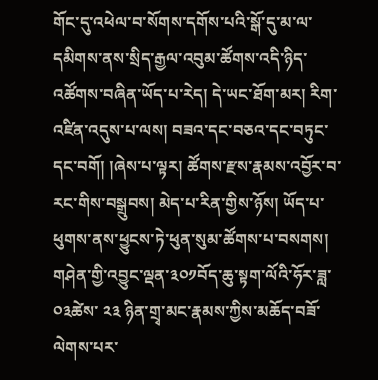གོང་དུ་འཕེལ་བ་སོགས་དགོས་པའི་སྒོ་དུ་མ་ལ་དམིགས་ནས་སྲིད་རྒྱལ་འབུམ་ཚོགས་འདི་ཉིད་འཚོགས་བཞིན་ཡོད་པ་རེད། དེ་ཡང་ཐོག་མར། རིག་འཛིན་འདུས་པ་ལས། བཟའ་དང་བཅའ་དང་བཏུང་དང་བགོ། །ཞེས་པ་ལྟར། ཚོགས་རྫས་རྣམས་འབྱོར་བ་རང་གིས་བསྒྲུབས། མེད་པ་རིན་གྱིས་ཉོས། ཡོད་པ་ཕུགས་ནས་ཕྱུངས་ཏེ་ཕུན་སུམ་ཚོགས་པ་བསགས། གཤེན་གྱི་འབྱུང་ལྡན་༣༠༡བོད་ཆུ་སྟག་ལོའི་ཧོར་ཟླ་ ༠༣ཚེས་ ༢༣ ཉིན་གྲྭ་མང་རྣམས་ཀྱིས་མཆོད་བཟོ་ལེགས་པར་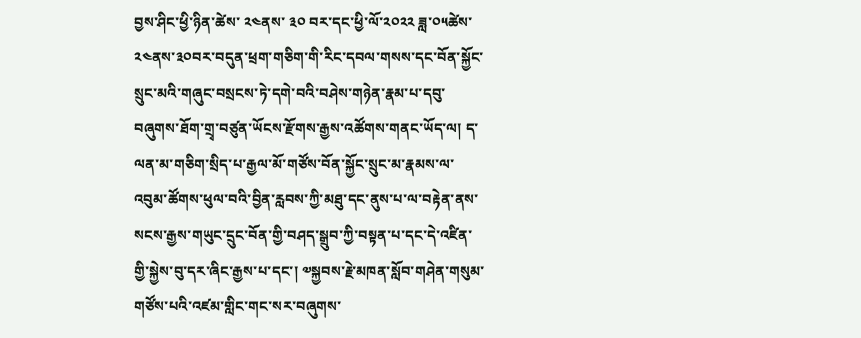བྱས་ཤིང་ཕྱི་ཉིན་ཚེས་ ༢༤ནས་ ༣༠ བར་དང་ཕྱི་ལོ་༢༠༢༢ ཟླ་༠༥ཚེས་༢༤ནས་༣༠བར་བདུན་ཕྲག་གཅིག་གི་རིང་དབལ་གསས་དང་བོན་སྐྱོང་སྲུང་མའི་གཞུང་བསྲངས་ཏེ་དགེ་བའི་བཤེས་གཉེན་རྣམ་པ་དབུ་བཞུགས་ཐོག་གྲྭ་བཙུན་ཡོངས་རྫོགས་རྒྱས་འཚོགས་གནང་ཡོད་ལ། ད་ལན་མ་གཅིག་སྲིད་པ་རྒྱལ་མོ་གཙོས་བོན་སྐྱོང་སྲུང་མ་རྣམས་ལ་འབུམ་ཚོགས་ཕུལ་བའི་བྱིན་རླབས་ཀྱི་མཐུ་དང་ནུས་པ་ལ་བརྟེན་ནས་སངས་རྒྱས་གཡུང་དྲུང་བོན་གྱི་བཤད་སྒྲུབ་ཀྱི་བསྟན་པ་དང་དེ་འཛིན་གྱི་སྐྱེས་བུ་དར་ཞིང་རྒྱས་པ་དང་། ༧སྐྱབས་རྗེ་མཁན་སློབ་གཤེན་གསུམ་གཙོས་པའི་འཛམ་གླིང་གང་སར་བཞུགས་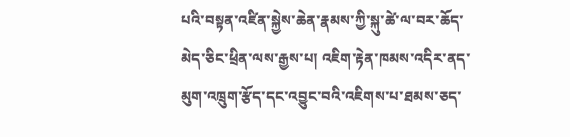པའི་བསྟན་འཛིན་སྐྱེས་ཆེན་རྣམས་ཀྱི་སྐུ་ཚེ་ལ་བར་ཆོད་མེད་ཅིང་ཕྲིན་ལས་རྒྱས་པ། འཇིག་རྟེན་ཁམས་འདིར་ནད་མུག་འཁྲུག་རྩོད་དང་འབྱུང་བའི་འཇིགས་པ་ཐམས་ཅད་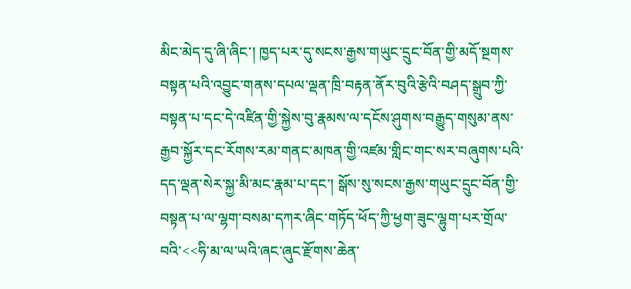མིང་མེད་དུ་ཞི་ཞིང་། ཁྱད་པར་དུ་སངས་རྒྱས་གཡུང་དྲུང་བོན་གྱི་མདོ་སྔགས་བསྟན་པའི་འབྱུང་གནས་དཔལ་ལྡན་ཁྲི་བརྟན་ནོར་བུའི་རྩེའི་བཤད་སྒྲུབ་ཀྱི་བསྟན་པ་དང་དེ་འཛིན་གྱི་སྐྱེས་བུ་རྣམས་ལ་དངོས་ཤུགས་བརྒྱུད་གསུམ་ནས་རྒྱབ་སྐྱོར་དང་རོགས་རམ་གནང་མཁན་གྱི་འཛམ་གླིང་གང་སར་བཞུགས་པའི་དད་ལྡན་སེར་སྐྱ་མི་མང་རྣམ་པ་དང་། སྒོས་སུ་སངས་རྒྱས་གཡུང་དྲུང་བོན་གྱི་བསྟན་པ་ལ་ལྷག་བསམ་དཀར་ཞིང་གཏོད་ཕོད་ཀྱི་ཕྱག་ཟུང་ལྷུག་པར་གྲོལ་བའི་<<ཧི་མ་ལ་ཡའི་ཞང་ཞུང་རྫོགས་ཆེན་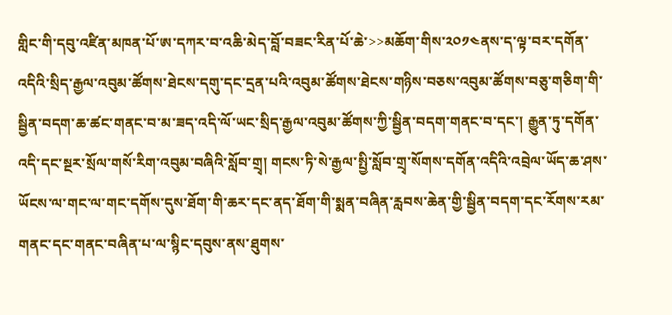གླིང་གི་དབུ་འཛིན་མཁན་པོ་ཨ་དཀར་བ་འཆི་མེད་བློ་བཟང་རིན་པོ་ཆེ་>>མཆོག་གིས་༢༠༡༤ནས་ད་ལྟ་བར་དགོན་འདིའི་སྲིད་རྒྱལ་འབུམ་ཚོགས་ཐེངས་དགུ་དང་དྲན་པའི་འབུམ་ཚོགས་ཐེངས་གཉིས་བཅས་འབུམ་ཚོགས་བཅུ་གཅིག་གི་སྦྱིན་བདག་ཆ་ཚང་གནང་བ་མ་ཟད་འདི་ལོ་ཡང་སྲིད་རྒྱལ་འབུམ་ཚོགས་ཀྱི་སྦྱིན་བདག་གནང་བ་དང་། རྒྱུན་ཏུ་དགོན་འདི་དང་སྔར་སྲོལ་གསོ་རིག་འབུམ་བཞིའི་སློབ་གྲྭ། གངས་ཏི་སེ་རྒྱལ་སྤྱི་སློབ་གྲྭ་སོགས་དགོན་འདིའི་འབྲེལ་ཡོད་ཆ་ཤས་ཡོངས་ལ་གང་ལ་གང་དགོས་དུས་ཐོག་གི་ཆར་དང་ནད་ཐོག་གི་སྨན་བཞིན་རླབས་ཆེན་གྱི་སྦྱིན་བདག་དང་རོགས་རམ་གནང་དང་གནང་བཞིན་པ་ལ་སྙིང་དབུས་ནས་ཐུགས་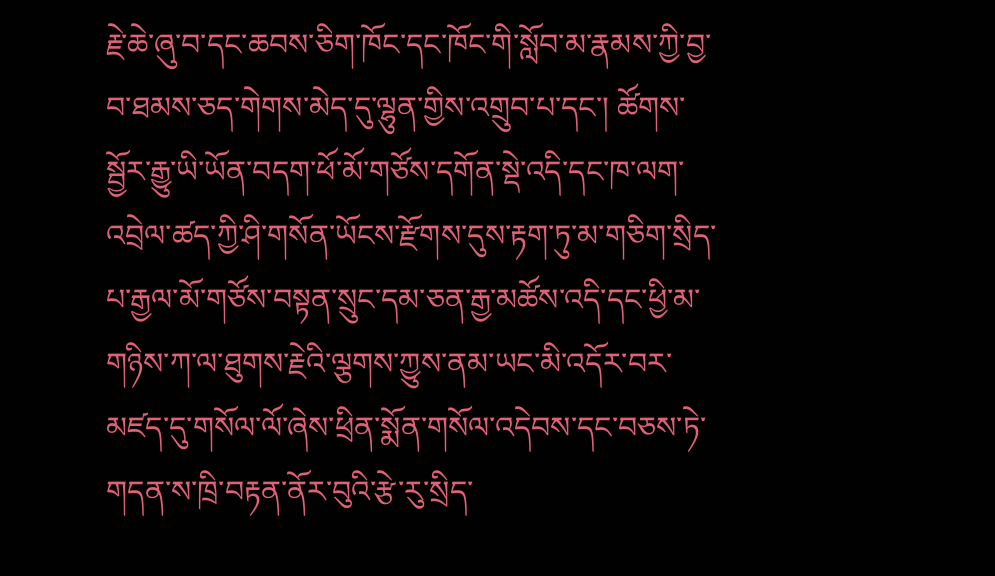རྗེ་ཆེ་ཞུ་བ་དང་ཆབས་ཅིག་ཁོང་དང་ཁོང་གི་སློབ་མ་རྣམས་ཀྱི་བྱ་བ་ཐམས་ཅད་གེགས་མེད་དུ་ལྷུན་གྱིས་འགྲུབ་པ་དང་། ཚོགས་སྦྱོར་རྒྱུ་ཡི་ཡོན་བདག་ཕོ་མོ་གཙོས་དགོན་སྡེ་འདི་དང་ཁ་ལག་འབྲེལ་ཚད་ཀྱི་ཤི་གསོན་ཡོངས་རྫོགས་དུས་རྟག་ཏུ་མ་གཅིག་སྲིད་པ་རྒྱལ་མོ་གཙོས་བསྟན་སྲུང་དམ་ཅན་རྒྱ་མཚོས་འདི་དང་ཕྱི་མ་གཉིས་ཀ་ལ་ཐུགས་རྗེའི་ལྕགས་ཀྱུས་ནམ་ཡང་མི་འདོར་བར་མཛད་དུ་གསོལ་ལོ་ཞེས་ཕྲིན་སྨོན་གསོལ་འདེབས་དང་བཅས་ཏེ་གདན་ས་ཁྲི་བརྟན་ནོར་བུའི་རྩེ་རུ་སྲིད་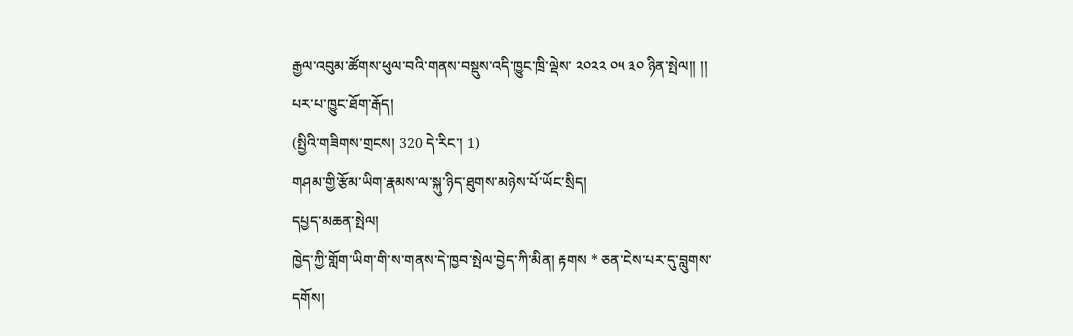རྒྱལ་འབུམ་ཚོགས་ཕུལ་བའི་གནས་བསྡུས་འདི་ཁྱུང་ཁྲི་ལྡེས་ ༢༠༢༢ ༠༥ ༣༠ ཉིན་སྤེལ།། །།
པར་པ་ཁྱུང་ཐོག་རྒོད།
(སྤྱིའི་གཟིགས་གྲངས། 320 དེ་རིང་། 1)
གཤམ་གྱི་རྩོམ་ཡིག་རྣམས་ལ་སྐུ་ཉིད་ཐུགས་མཉེས་པོ་ཡོང་སྲིད།
དཔྱད་མཆན་སྤེལ།
ཁྱེད་ཀྱི་གློག་ཡིག་གི་ས་གནས་དེ་ཁྱབ་སྤེལ་བྱེད་ཀི་མིན། རྟགས * ཅན་ངེས་པར་དུ་བླུགས་དགོས།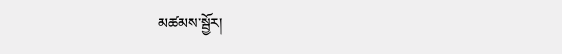མཚམས་སྦྱོར།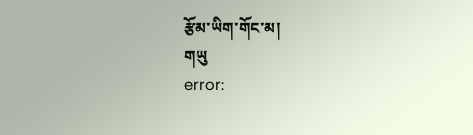རྩོམ་ཡིག་གོང་མ།
གཡུ
error: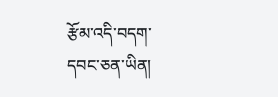རྩོམ་འདི་བདག་དབང་ཅན་ཡིན།